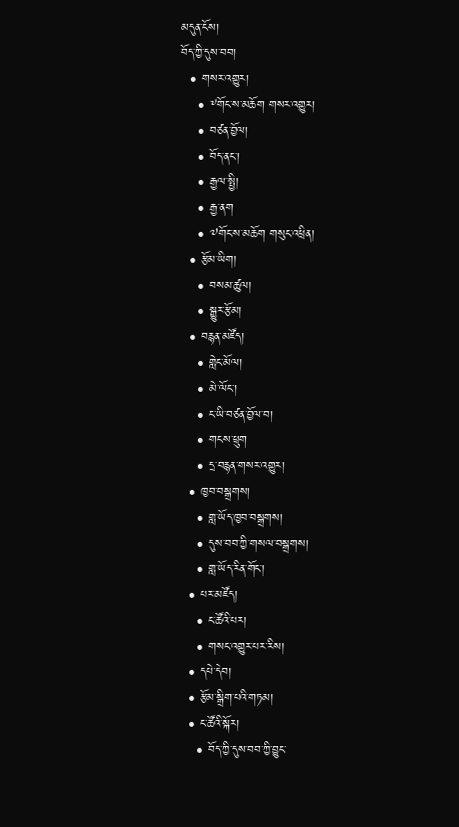མདུན་ངོས།
བོད་ཀྱི་དུས་བབ།
  • གསར་འགྱུར།
    • ༸གོང་ས་མཆོག གསར་འགྱུར།
    • བཙན་བྱོལ།
    • བོད་ནང་།
    • རྒྱལ་སྤྱི།
    • རྒྱ་ནག
    • ༧གོང་ས་མཆོག གསུང་འཕྲིན།
  • རྩོམ་ཡིག།
    • བསམ་ཚུལ།
    • སྒྱུར་རྩོམ།
  • བརྙན་མཛོད།
    • གླེང་མོལ།
    • མེ་ལོང་།
    • ང་ཡི་བཙན་བྱོལ་བ།
    • གངས་ཕྲུག
    • དྲ་བརྙན་གསར་འགྱུར།
  • ཁྱབ་བསྒྲགས།
    • གླ་ཡོད་ཁྱབ་བསྒྲགས།
    • དུས་བབ་ཀྱི་གསལ་བསྒྲགས།
    • གླ་ཡོད་རིན་གོང་།
  • པར་མཛོད།
    • ང་ཚོའི་པར།
    • གསང་འགྱུར་པར་རིས།
  • དཔེ་དེབ།
  • རྩོམ་སྒྲིག་པའི་གཏམ།
  • ང་ཚོའི་སྐོར།
    • བོད་ཀྱི་དུས་བབ་ཀྱི་བྱུང་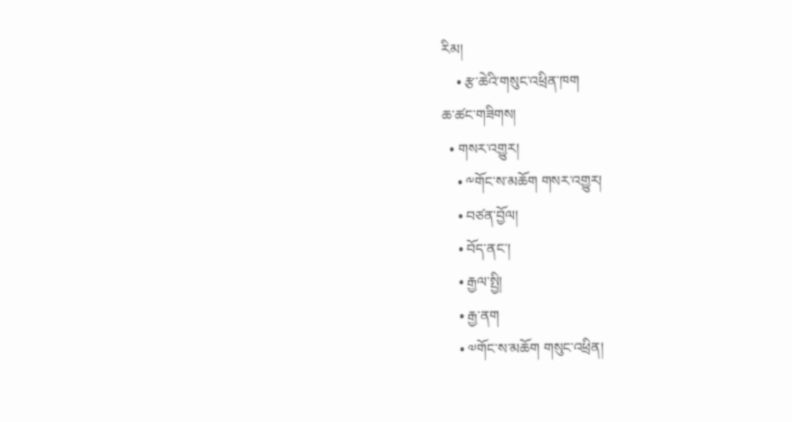རིམ།
    • རྩ་ཆེའི་གསུང་འཕྲིན་ཁག
ཆ་ཚང་གཟིགས།
  • གསར་འགྱུར།
    • ༸གོང་ས་མཆོག གསར་འགྱུར།
    • བཙན་བྱོལ།
    • བོད་ནང་།
    • རྒྱལ་སྤྱི།
    • རྒྱ་ནག
    • ༧གོང་ས་མཆོག གསུང་འཕྲིན།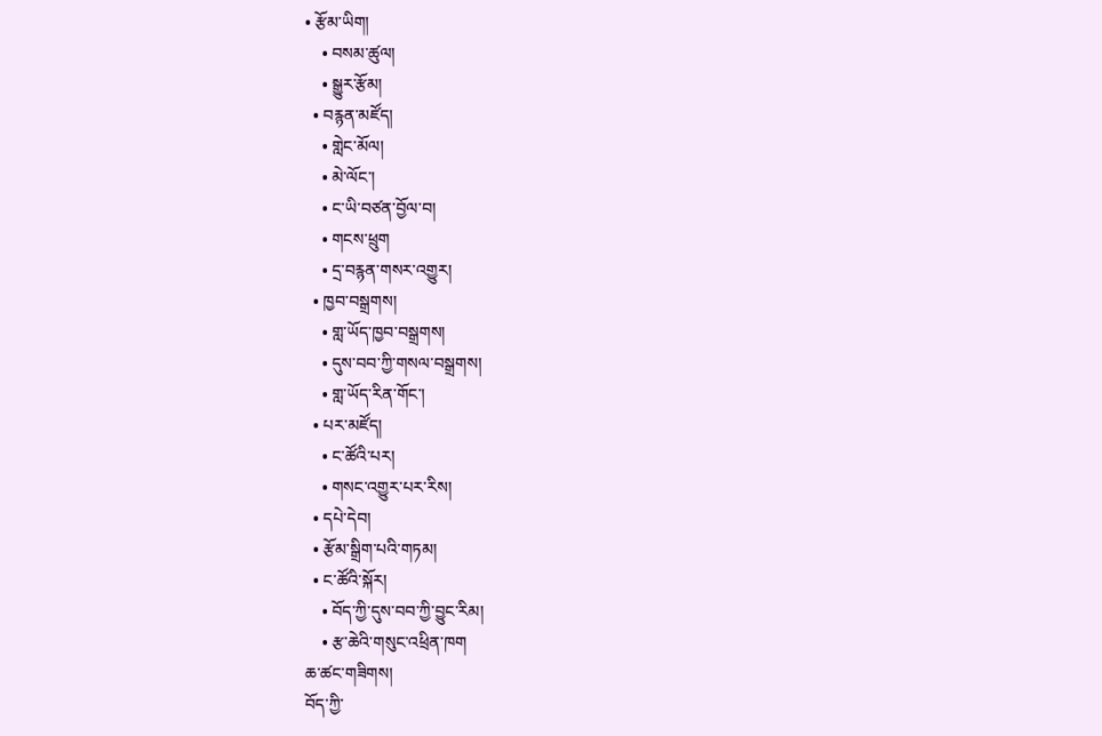• རྩོམ་ཡིག།
    • བསམ་ཚུལ།
    • སྒྱུར་རྩོམ།
  • བརྙན་མཛོད།
    • གླེང་མོལ།
    • མེ་ལོང་།
    • ང་ཡི་བཙན་བྱོལ་བ།
    • གངས་ཕྲུག
    • དྲ་བརྙན་གསར་འགྱུར།
  • ཁྱབ་བསྒྲགས།
    • གླ་ཡོད་ཁྱབ་བསྒྲགས།
    • དུས་བབ་ཀྱི་གསལ་བསྒྲགས།
    • གླ་ཡོད་རིན་གོང་།
  • པར་མཛོད།
    • ང་ཚོའི་པར།
    • གསང་འགྱུར་པར་རིས།
  • དཔེ་དེབ།
  • རྩོམ་སྒྲིག་པའི་གཏམ།
  • ང་ཚོའི་སྐོར།
    • བོད་ཀྱི་དུས་བབ་ཀྱི་བྱུང་རིམ།
    • རྩ་ཆེའི་གསུང་འཕྲིན་ཁག
ཆ་ཚང་གཟིགས།
བོད་ཀྱི་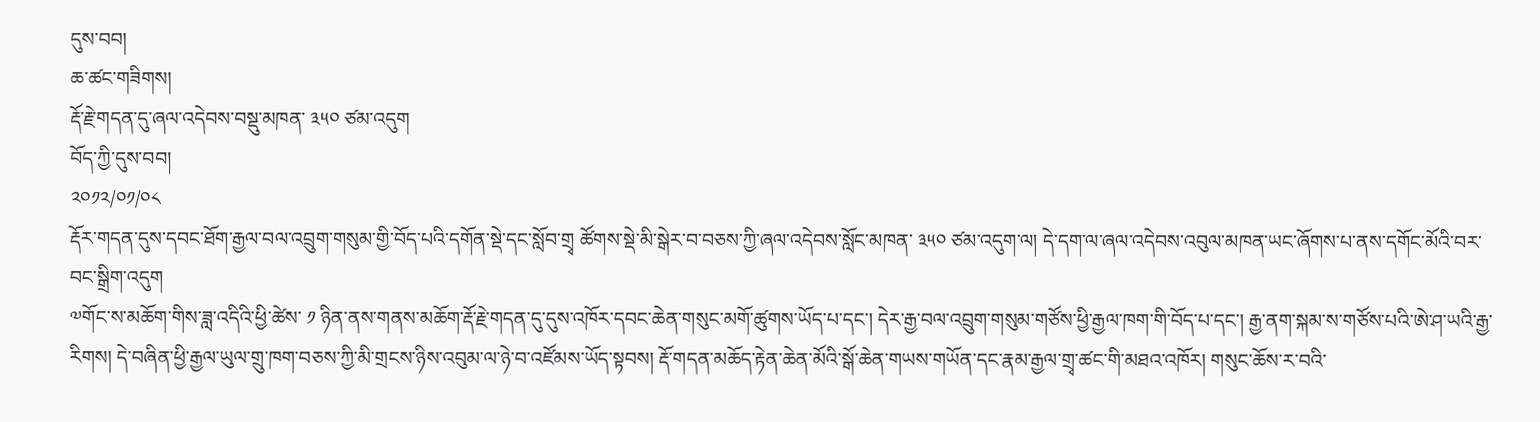དུས་བབ།
ཆ་ཚང་གཟིགས།
རྡོ་རྗེ་གདན་དུ་ཞལ་འདེབས་བསྡུ་མཁན་ ༣༥༠ ཙམ་འདུག
བོད་ཀྱི་དུས་བབ།
༢༠༡༢/༠༡/༠༨
རྡོར་གདན་དུས་དབང་ཐོག་རྒྱལ་བལ་འབྲུག་གསུམ་གྱི་བོད་པའི་དགོན་སྡེ་དང་སློབ་གྲྭ ཚོགས་སྡེ་མི་སྒེར་བ་བཅས་ཀྱི་ཞལ་འདེབས་སློང་མཁན་ ༣༥༠ ཙམ་འདུག་ལ། དེ་དག་ལ་ཞལ་འདེབས་འབུལ་མཁན་ཡང་ཞོགས་པ་ནས་དགོང་མོའི་བར་བང་སྒྲིག་འདུག
༧གོང་ས་མཆོག་གིས་ཟླ་འདིའི་ཕྱི་ཚེས་ ༡ ཉིན་ནས་གནས་མཆོག་རྡོ་རྗེ་གདན་དུ་དུས་འཁོར་དབང་ཆེན་གསུང་མགོ་ཚུགས་ཡོད་པ་དང་། དེར་རྒྱ་བལ་འབྲུག་གསུམ་གཙོས་ཕྱི་རྒྱལ་ཁག་གི་བོད་པ་དང་། རྒྱ་ནག་སྐམ་ས་གཙོས་པའི་ཨེ་ཤ་ཡའི་རྒྱ་རིགས། དེ་བཞིན་ཕྱི་རྒྱལ་ཡུལ་གྲུ་ཁག་བཅས་ཀྱི་མི་གྲངས་ཉིས་འབུམ་ལ་ཉེ་བ་འཛོམས་ཡོད་སྟབས། རྡོ་གདན་མཆོད་རྟེན་ཆེན་མོའི་སྒོ་ཆེན་གཡས་གཡོན་དང་རྣམ་རྒྱལ་གྲྭ་ཚང་གི་མཐའ་འཁོར། གསུང་ཆོས་ར་བའི་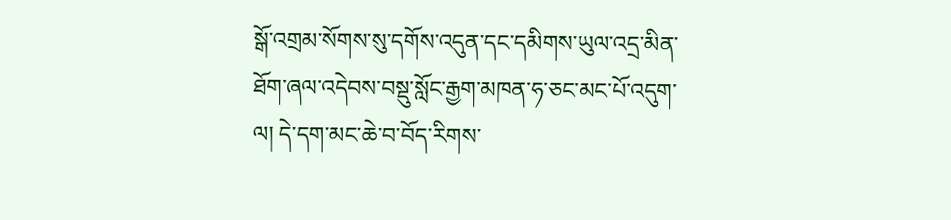སྒོ་འགྲམ་སོགས་སུ་དགོས་འདུན་དང་དམིགས་ཡུལ་འདྲ་མིན་ཐོག་ཞལ་འདེབས་བསྡུ་སློང་རྒྱག་མཁན་ཧ་ཅང་མང་པོ་འདུག་ལ། དེ་དག་མང་ཆེ་བ་བོད་རིགས་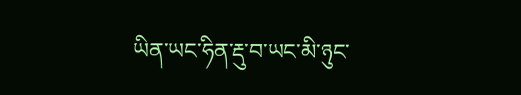ཡིན་ཡང་ཧིན་རྡུ་བ་ཡང་མི་ཉུང་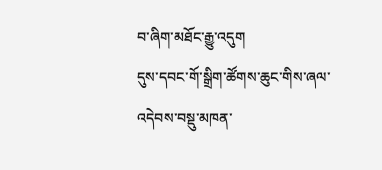བ་ཞིག་མཐོང་རྒྱུ་འདུག
དུས་དབང་གོ་སྒྲིག་ཚོགས་ཆུང་གིས་ཞལ་འདེབས་བསྡུ་མཁན་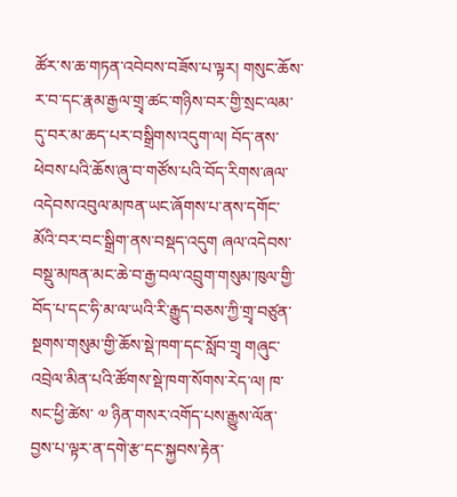ཚོར་ས་ཆ་གཏན་འབེབས་བཟོས་པ་ལྟར། གསུང་ཆོས་ར་བ་དང་རྣམ་རྒྱལ་གྲྭ་ཚང་གཉིས་བར་གྱི་སྲང་ལམ་དུ་བར་མ་ཆད་པར་བསྒྲིགས་འདུག་ལ། བོད་ནས་ཕེབས་པའི་ཆོས་ཞུ་བ་གཙོས་པའི་བོད་རིགས་ཞལ་འདེབས་འབུལ་མཁན་ཡང་ཞོགས་པ་ནས་དགོང་མོའི་བར་བང་སྒྲིག་ནས་བསྡད་འདུག ཞལ་འདེབས་བསྡུ་མཁན་མང་ཆེ་བ་རྒྱ་བལ་འབྲུག་གསུམ་ཁུལ་གྱི་བོད་པ་དང་ཧི་མ་ལ་ཡའི་རི་རྒྱུད་བཅས་ཀྱི་གྲྭ་བཙུན་སྔགས་གསུམ་གྱི་ཆོས་སྡེ་ཁག་དང་སློབ་གྲྭ གཞུང་འབྲེལ་མིན་པའི་ཚོགས་སྡེ་ཁག་སོགས་རེད་ལ། ཁ་སང་ཕྱི་ཚེས་ ༧ ཉིན་གསར་འགོད་པས་རྒྱུས་ལོན་བྱས་པ་ལྟར་ན་དགེ་རྩ་དང་སྐྱབས་རྟེན་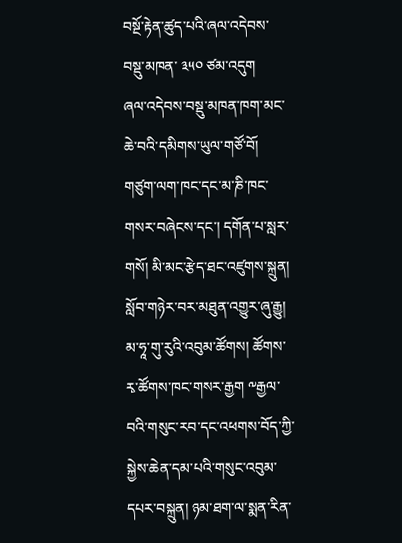བསྔོ་རྟེན་ཚུད་པའི་ཞལ་འདེབས་བསྡུ་མཁན་ ༣༥༠ ཙམ་འདུག
ཞལ་འདེབས་བསྡུ་མཁན་ཁག་མང་ཆེ་བའི་དམིགས་ཡུལ་གཙོ་བོ། གཙུག་ལག་ཁང་དང་མ་ཎི་ཁང་གསར་བཞེངས་དང་། དགོན་པ་སླར་གསོ། མི་མང་རྩེད་ཐང་འཛུགས་སྐྲུན། སློབ་གཉེར་བར་མཐུན་འགྱུར་ཞུ་རྒྱུ། མ་ཧཱ་གུ་རུའི་འབུམ་ཚོགས། ཚོགས་རྭ་ཚོགས་ཁང་གསར་རྒྱག ༸རྒྱལ་བའི་གསུང་རབ་དང་འཕགས་བོད་ཀྱི་སྐྱེས་ཆེན་དམ་པའི་གསུང་འབུམ་དཔར་བསྐྲུན། ཉམ་ཐག་ལ་སྨན་རིན་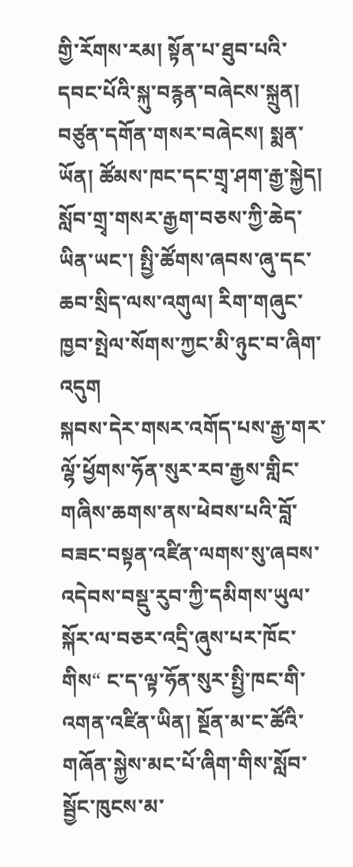གྱི་རོགས་རམ། སྟོན་པ་ཐུབ་པའི་དབང་པོའི་སྐུ་བརྙན་བཞེངས་སྐྲུན། བཙུན་དགོན་གསར་བཞེངས། སྨན་ཡོན། ཚོམས་ཁང་དང་གྲྭ་ཤག་རྒྱ་སྐྱེད། སློབ་གྲྭ་གསར་རྒྱག་བཅས་ཀྱི་ཆེད་ཡིན་ཡང་། སྤྱི་ཚོགས་ཞབས་ཞུ་དང་ཆབ་སྲིད་ལས་འགུལ། རིག་གཞུང་ཁྱབ་སྤེལ་སོགས་ཀྱང་མི་ཉུང་བ་ཞིག་འདུག
སྐབས་དེར་གསར་འགོད་པས་རྒྱ་གར་ལྷོ་ཕྱོགས་ཧོན་སུར་རབ་རྒྱས་གླིང་གཞིས་ཆགས་ནས་ཕེབས་པའི་བློ་བཟང་བསྟན་འཛིན་ལགས་སུ་ཞབས་འདེབས་བསྡུ་རུབ་ཀྱི་དམིགས་ཡུལ་སྐོར་ལ་བཅར་འདྲི་ཞུས་པར་ཁོང་གིས“ ང་ད་ལྟ་ཧོན་སུར་སྤྱི་ཁང་གི་འགན་འཛིན་ཡིན། སྔོན་མ་ང་ཚོའི་གཞོན་སྐྱེས་མང་པོ་ཞིག་གིས་སློབ་སྦྱོང་ཁུངས་མ་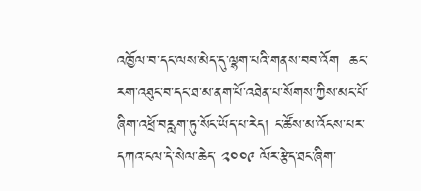འཁྱོལ་བ་དང་ལས་མེད་དུ་ལྷག་པའི་གནས་བབ་འོག  ཆང་རག་འཐུང་བ་དང་ཐ་མ་ནག་པོ་འཐེན་པ་སོགས་ཀྱིས་མང་པོ་ཞིག་འཕྲོ་བརླག་ཏུ་སོང་ཡོད་པ་རེད། ང་ཚོས་མ་འོངས་པར་དཀའ་ངལ་དེ་སེལ་ཆེད་ ༢༠༠༩ ལོར་རྩེད་ཐང་ཞིག་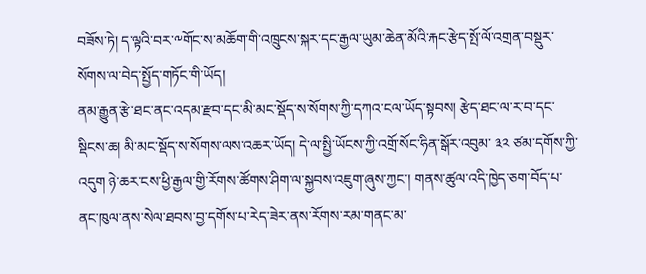བཟོས་ཏེ། ད་ལྟའི་བར་༸གོང་ས་མཆོག་གི་འཁྲུངས་སྐར་དང་རྒྱལ་ཡུམ་ཆེན་མོའི་རྐང་རྩེད་སྤོ་ལོ་འགྲན་བསྡུར་སོགས་ལ་བེད་སྤྱོད་གཏོང་གི་ཡོད།
ནམ་རྒྱུན་རྩེ་ཐང་ནང་འདམ་རྫབ་དང་མི་མང་སྡོད་ས་སོགས་ཀྱི་དཀའ་ངལ་ཡོད་སྟབས། རྩེད་ཐང་ལ་ར་བ་དང་སྡིངས་ཆ། མི་མང་སྡོད་ས་སོགས་ལས་འཆར་ཡོད། དེ་ལ་སྤྱི་ཡོངས་ཀྱི་འགྲོ་སོང་ཧིན་སྒོར་འབུམ་ ༣༢ ཙམ་དགོས་ཀྱི་འདུག ཉེ་ཆར་ངས་ཕྱི་རྒྱལ་གྱི་རོགས་ཚོགས་ཤིག་ལ་སྐྱབས་འཇུག་ཞུས་ཀྱང་། གནས་ཚུལ་འདི་ཁྱེད་ཅག་བོད་པ་ནང་ཁུལ་ནས་སེལ་ཐབས་བྱ་དགོས་པ་རེད་ཟེར་ནས་རོགས་རམ་གནང་མ་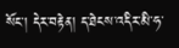སོང་། དེར་བརྟེན། ད་ཐེངས་འདིར་མི་ཧ་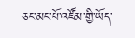ཅང་མང་པོ་འཛོམ་གྱི་ཡོད་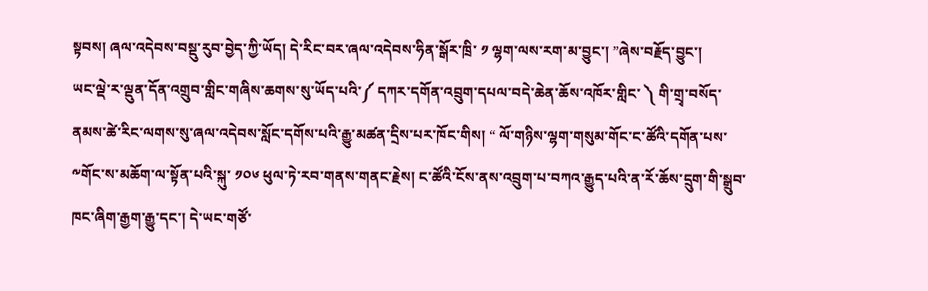སྟབས། ཞལ་འདེབས་བསྡུ་རུབ་བྱེད་ཀྱི་ཡོད། དེ་རིང་བར་ཞལ་འདེབས་ཧིན་སྒོར་ཁྲི་ ༡ ལྷག་ལས་རག་མ་བྱུང་། ”ཞེས་བརྗོད་བྱུང་།
ཡང་ལྡེ་ར་ལྡུན་དོན་འགྲུབ་གླིང་གཞིས་ཆགས་སུ་ཡོད་པའི་༼ དཀར་དགོན་འབྲུག་དཔལ་བདེ་ཆེན་ཆོས་འཁོར་གླིང་ ༽ གི་གྲྭ་བསོད་ནམས་ཚེ་རིང་ལགས་སུ་ཞལ་འདེབས་སློང་དགོས་པའི་རྒྱུ་མཚན་དྲིས་པར་ཁོང་གིས། “ ལོ་གཉིས་ལྷག་གསུམ་གོང་ང་ཚོའི་དགོན་པས་༸གོང་ས་མཆོག་ལ་སྟོན་པའི་སྐུ་ ༡༠༦ ཕུལ་ཏེ་རབ་གནས་གནང་རྗེས། ང་ཚོའི་ངོས་ནས་འབྲུག་པ་བཀའ་རྒྱུད་པའི་ན་རོ་ཆོས་དྲུག་གི་སྒྲུབ་ཁང་ཞིག་རྒྱག་རྒྱུ་དང་། དེ་ཡང་གཙོ་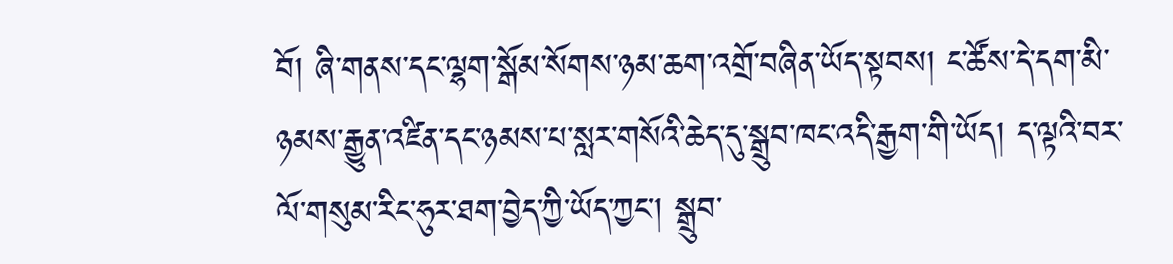བོ། ཞི་གནས་དང་ལྷག་སྒོམ་སོགས་ཉམ་ཆག་འགྲོ་བཞིན་ཡོད་སྟབས། ང་ཚོས་དེ་དག་མི་ཉམས་རྒྱུན་འཛིན་དང་ཉམས་པ་སླར་གསོའི་ཆེད་དུ་སྒྲུབ་ཁང་འདི་རྒྱག་གི་ཡོད། ད་ལྟའི་བར་ལོ་གསུམ་རིང་ཧུར་ཐག་བྱེད་ཀྱི་ཡོད་ཀྱང་། སྒྲུབ་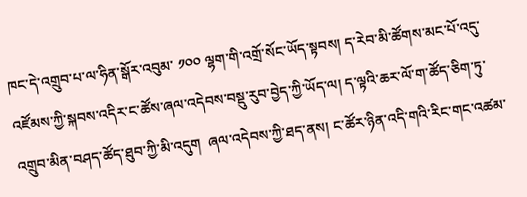ཁང་དེ་འགྲུབ་པ་ལ་ཧིན་སྒོར་འབུམ་ ༡༠༠ ལྷག་གི་འགྲོ་སོང་ཡོད་སྟབས། ད་རེབ་མི་ཚོགས་མང་པོ་འདུ་འཛོམས་ཀྱི་སྐབས་འདིར་ང་ཚོས་ཞལ་འདེབས་བསྡུ་རུབ་བྱེད་ཀྱི་ཡོད་ལ། ད་ལྟའི་ཆར་ལོ་ག་ཚོད་ཅིག་ཏུ་འགྲུབ་མིན་བཤད་ཚོད་ཐུབ་ཀྱི་མི་འདུག  ཞལ་འདེབས་ཀྱི་ཐད་ནས། ང་ཚོར་ཉིན་འདི་གའི་རིང་གང་འཚམ་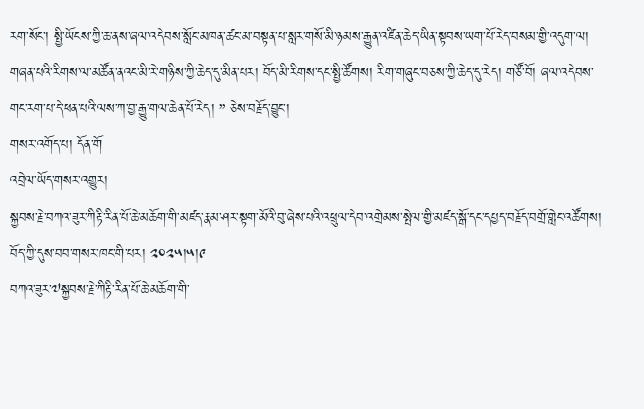རག་སོང་། སྤྱི་ཡོངས་ཀྱི་ཆ་ནས་ཞལ་འདེབས་སློང་མཁན་ཚང་མ་བསྟན་པ་སླར་གསོ་མི་ཉམས་རྒྱུན་འཛིན་ཆེད་ཡིན་སྟབས་ཡག་པོ་རེད་བསམ་གྱི་འདུག་ལ། གཞན་པའི་རིགས་ལ་མཚོན་ནའང་མི་རེ་གཉིས་ཀྱི་ཆེད་དུ་མིན་པར། བོད་མི་རིགས་དང་སྤྱི་ཚོགས། རིག་གཞུང་བཅས་ཀྱི་ཆེད་དུ་རེད། གཙོ་བོ། ཞལ་འདེབས་གང་རག་པ་དེ་ཕན་པའི་ལས་ཀ་བྱ་རྒྱུ་གལ་ཆེན་པོ་རེད། ” ཅེས་བརྗོད་བྱུང་།
གསར་འགོད་པ། དོན་གོ
འབྲེལ་ཡོད་གསར་འགྱུར།
སྐྱབས་རྗེ་བཀའ་ཟུར་ཀིརྟི་རིན་པོ་ཆེ་མཆོག་གི་མཛད་རྣམ་ཤར་སྟག་མོའི་བུ་ཞེས་པའི་འཕྲུལ་དེབ་འགྲེམས་སྤེལ་གྱི་མཛད་སྒོ་དང་དཔྱད་བརྗོད་བགྲོ་གླེང་འཚོགས། བོད་ཀྱི་དུས་བབ་གསར་ཁང་གི་པར། ༢༠༢༥།༥།༩
བཀའ་ཟུར་༧སྐྱབས་རྗེ་ཀིརྟི་རིན་པོ་ཆེ་མཆོག་གི་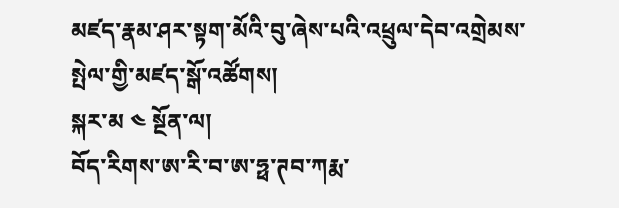མཛད་རྣམ་ཤར་སྟག་མོའི་བུ་ཞེས་པའི་འཕྲུལ་དེབ་འགྲེམས་སྤེལ་གྱི་མཛད་སྒོ་འཚོགས།
སྐར་མ ༤ སྔོན་ལ།
བོད་རིགས་ཨ་རི་བ་ཨ་ཧྥ་ཊབ་ཀརྨ་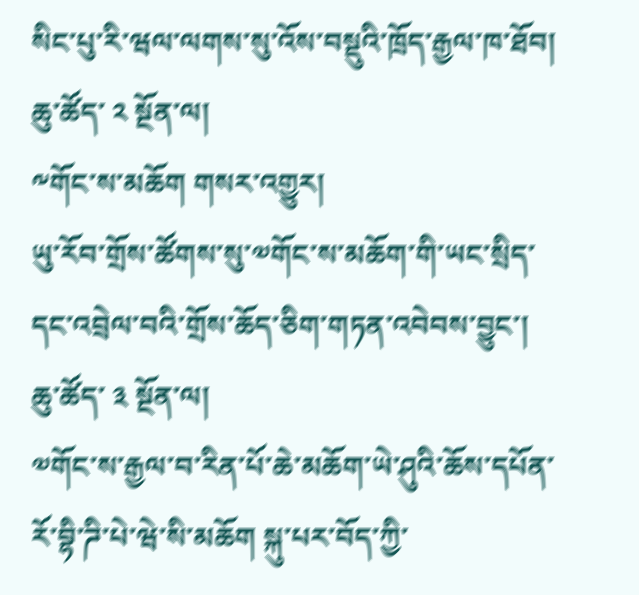སིང་པུ་རི་ཝལ་ལགས་སུ་འོས་བསྡུའི་ཁྲོད་རྒྱལ་ཁ་ཐོབ།
ཆུ་ཚོད་ ༢ སྔོན་ལ།
༸གོང་ས་མཆོག གསར་འགྱུར།
ཡུ་རོབ་གྲོས་ཚོགས་སུ་༧གོང་ས་མཆོག་གི་ཡང་སྲིད་དང་འབྲེལ་བའི་གྲོས་ཆོད་ཅིག་གཏན་འབེབས་བྱུང་།
ཆུ་ཚོད་ ༣ སྔོན་ལ།
༧གོང་ས་རྒྱལ་བ་རིན་པོ་ཆེ་མཆོག་ཡེ་ཤུའི་ཆོས་དཔོན་རོ་བྷི་ཌི་པེ་ཝེ་སི་མཆོག སྐུ་པར་བོད་ཀྱི་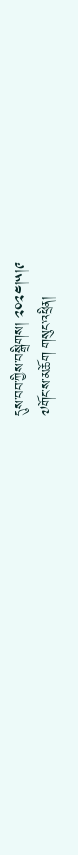དུས་བབ་ཀྱིས་བསྒྲིགས། ༢༠༢༤།༥།༩
༧གོང་ས་མཆོག གསུང་འཕྲིན།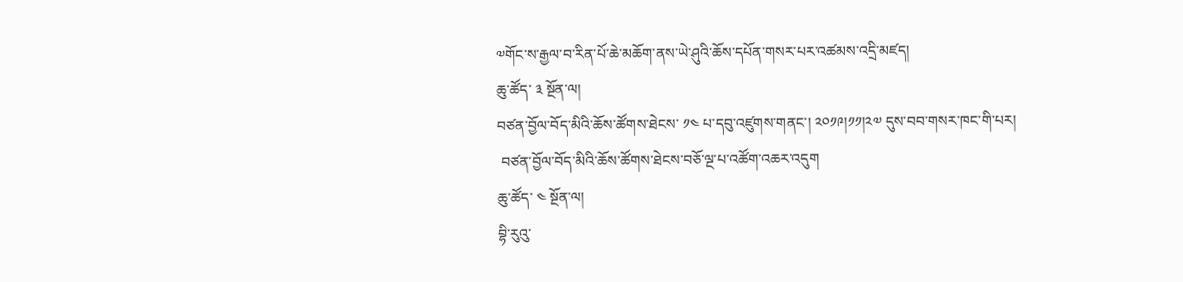༧གོང་ས་རྒྱལ་བ་རིན་པོ་ཆེ་མཆོག་ནས་ཡེ་ཤུའི་ཆོས་དཔོན་གསར་པར་འཚམས་འདྲི་མཛད།
ཆུ་ཚོད་ ༣ སྔོན་ལ།
བཙན་བྱོལ་བོད་མིའི་ཆོས་ཚོགས་ཐེངས་ ༡༤ པ་དབུ་འཛུགས་གནང་། ༢༠༡༩།༡༡།༢༧ དུས་བབ་གསར་ཁང་གི་པར།
 བཙན་བྱོལ་བོད་མིའི་ཆོས་ཚོགས་ཐེངས་བཅོ་ལྔ་པ་འཚོག་འཆར་འདུག
ཆུ་ཚོད་ ༤ སྔོན་ལ།
བྷི་རུའུ་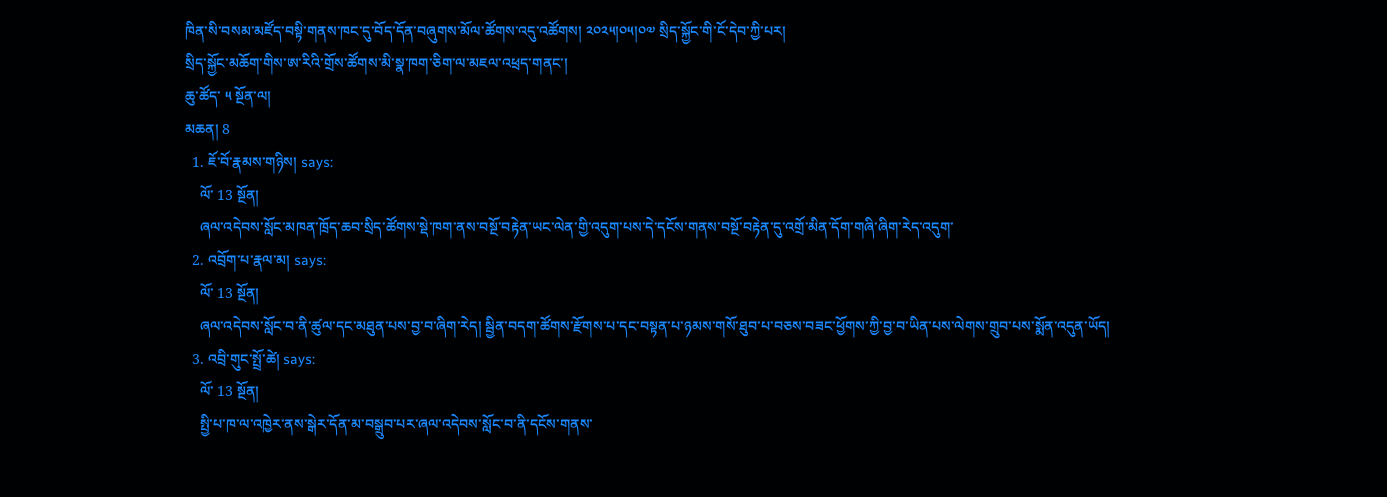ཁིན་སི་བསམ་མཛོད་བསྟི་གནས་ཁང་དུ་བོད་དོན་བཞུགས་མོལ་ཚོགས་འདུ་འཚོགས། ༢༠༢༥།༠༥།༠༧ སྲིད་སྐྱོང་གི་ངོ་དེབ་ཀྱི་པར།
སྲིད་སྐྱོང་མཆོག་གིས་ཨ་རིའི་གྲོས་ཚོགས་མི་སྣ་ཁག་ཅིག་ལ་མཇལ་འཕྲད་གནང་།
ཆུ་ཚོད་ ༥ སྔོན་ལ།
མཆན། 8
  1. ཇོ་བོ་རྣམས་གཉིས། says:
    ལོ་ 13 སྔོན།
    ཞལ་འདེབས་སློང་མཁན་ཁྲོད་ཆབ་སྲིད་ཚོགས་སྡེ་ཁག་ནས་བསྔོ་བརྟེན་ཡང་ལེན་གྱི་འདུག་པས་དེ་དངོས་གནས་བསྔོ་བརྟེན་དུ་འགྲོ་མིན་དོག་གཞི་ཞིག་རེད་འདུག་
  2. འབྲོག་པ་རྣལ་མ། says:
    ལོ་ 13 སྔོན།
    ཞལ་འདེབས་སློང་བ་ནི་ཚུལ་དང་མཐུན་པས་བྱ་བ་ཞིག་རེད། སྦྱིན་བདག་ཚོགས་རྫོགས་པ་དང་བསྟན་པ་ཉམས་གསོ་ཐུབ་པ་བཅས་བཟང་ཕྱོགས་ཀྱི་བྱ་བ་ཡིན་པས་ལེགས་གྲུབ་པས་སྨོན་འདུན་ཡོད།
  3. འབྲི་གུང་སྤྲོ་ཚེ། says:
    ལོ་ 13 སྔོན།
    སྤྱི་པ་ཁ་ལ་འཁྱེར་ནས་སྒེར་དོན་མ་བསྒྲུབ་པར་ཞལ་འདེབས་སློང་བ་ནི་དངོས་གནས་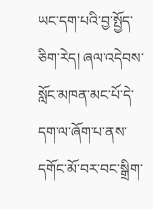ཡང་དག་པའི་བྱ་སྤྱོད་ཅིག་རེད། ཞལ་འདེབས་སློང་མཁན་མང་པོ་དེ་དག་ལ་ཞོག་པ་ནས་དགོང་མོ་བར་བང་སྒྲིག་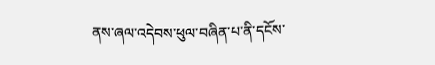ནས་ཞལ་འདེབས་ཕུལ་བཞིན་པ་ནི་དངོས་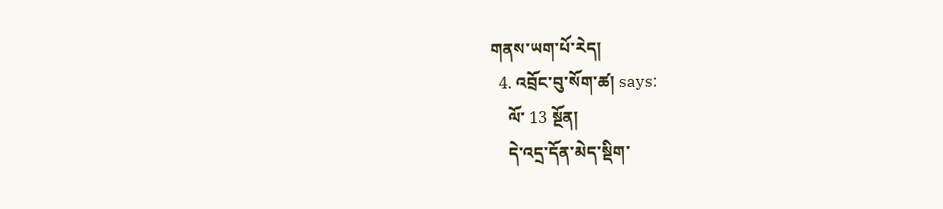གནས་ཡག་པོ་རེད།
  4. འབྲོང་བུ་སོག་ཚ། says:
    ལོ་ 13 སྔོན།
    དེ་འདྲ་དོན་མེད་སྡིག་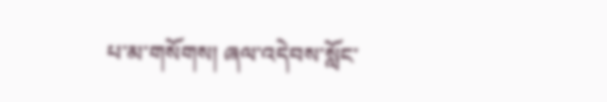པ་མ་གསོགས། ཞལ་འདེབས་སློང་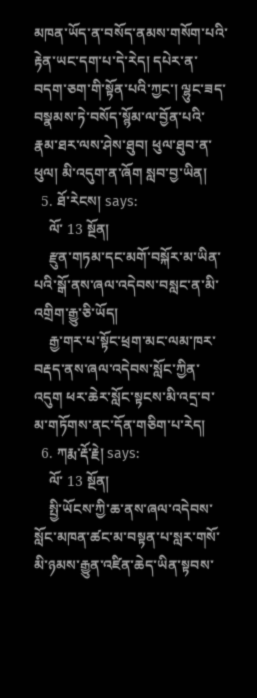མཁན་ཡོད་ན་བསོད་ནམས་གསོག་པའི་རྟེན་ཡང་དག་པ་དེ་རེད། དཔེར་ན་བདག་ཅག་གི་སྟོན་པའི་ཀྱང་། ལྷུང་ཟད་བསྣམས་ཏེ་བསོད་སྙོམ་ལ་བྱོན་པའི་རྣམ་ཐར་ལས་ཤེས་ཐུབ། ཕུལ་ཐུབ་ན་ཕུལ། མི་འདུག་ན་ཞོག སླབ་བྱ་ཡིན།
  5. ཐོ་རེངས། says:
    ལོ་ 13 སྔོན།
    རྫུན་གཏམ་དང་མགོ་བསྐོར་མ་ཡིན་པའི་སྒོ་ནས་ཞལ་འདེབས་བསླང་ན་མི་འགྲིག་རྒྱུ་ཅི་ཡོད།
    རྒྱ་གར་པ་སྟོང་ཕྲག་མང་ལམ་ཁར་བརྡད་ནས་ཞལ་འདེབས་སློང་ཀྱིན་འདུག ཕར་ཆེར་སློང་སྟངས་མི་འདྲ་བ་མ་གཏོགས་ནང་དོན་གཅིག་པ་རེད།
  6. ཀརྨ་རྡོ་རྗེ། says:
    ལོ་ 13 སྔོན།
    སྤྱི་ཡོངས་ཀྱི་ཆ་ནས་ཞལ་འདེབས་སློང་མཁན་ཚང་མ་བསྟན་པ་སླར་གསོ་མི་ཉམས་རྒྱུན་འཛིན་ཆེད་ཡིན་སྟབས་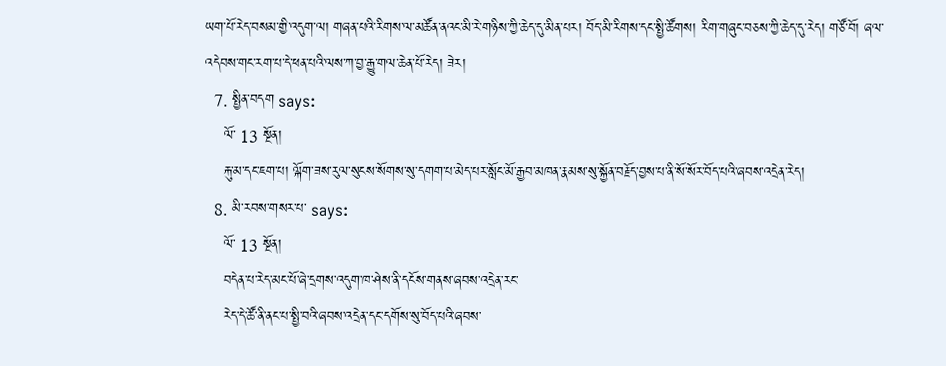ཡག་པོ་རེད་བསམ་གྱི་འདུག་ལ། གཞན་པའི་རིགས་ལ་མཚོན་ནའང་མི་རེ་གཉིས་ཀྱི་ཆེད་དུ་མིན་པར། བོད་མི་རིགས་དང་སྤྱི་ཚོགས། རིག་གཞུང་བཅས་ཀྱི་ཆེད་དུ་རེད། གཙོ་བོ། ཞལ་འདེབས་གང་རག་པ་དེ་ཕན་པའི་ལས་ཀ་བྱ་རྒྱུ་གལ་ཆེན་པོ་རེད། ཟེར།
  7. སྤྱིན་བདག says:
    ལོ་ 13 སྔོན།
    རྐུ་མ་དང་ཇག་པ། ལྐོག་ཟས་རུལ་སུངས་སོགས་སུ་དགག་པ་མེད་པར་སློང་མོ་རྒྱབ་མཁན་རྣམས་སུ་སྐྱོན་བརྗོད་བྱས་པ་ནི་སོ་སོར་བོད་པའི་ཞབས་འདྲེན་རེད།
  8. མི་རབས་གསར་པ་ says:
    ལོ་ 13 སྔོན།
    བདེན་པ་རེད་མང་པོ་ཞེ་དྲགས་འདུག་ཁ་ཤེས་ནི་དངོས་གནས་ཞབས་འདྲེན་རང་
    རེད་དེ་ཚོ་ནི་ནང་པ་སྤྱི་བའི་ཞབས་འདྲེན་དང་དགོས་སུ་བོད་པའི་ཞབས་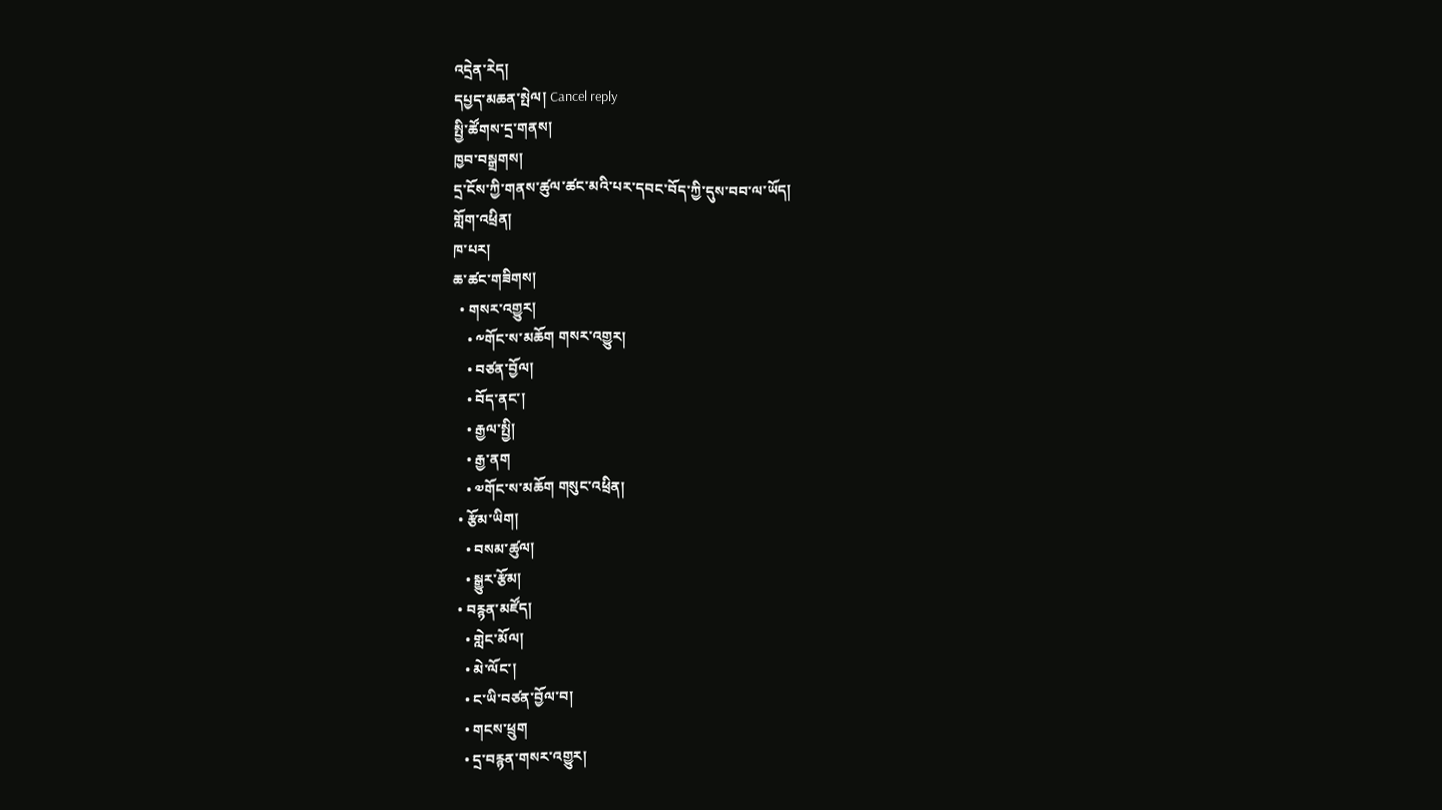འདྲེན་རེད།
དཔྱད་མཆན་སྤེལ། Cancel reply
སྤྱི་ཚོགས་དྲ་གནས།
ཁྱབ་བསྒྲགས།
དྲ་ངོས་ཀྱི་གནས་ཚུལ་ཚང་མའི་པར་དབང་བོད་ཀྱི་དུས་བབ་ལ་ཡོད།
གློག་འཕྲིན།
ཁ་པར།
ཆ་ཚང་གཟིགས།
  • གསར་འགྱུར།
    • ༸གོང་ས་མཆོག གསར་འགྱུར།
    • བཙན་བྱོལ།
    • བོད་ནང་།
    • རྒྱལ་སྤྱི།
    • རྒྱ་ནག
    • ༧གོང་ས་མཆོག གསུང་འཕྲིན།
  • རྩོམ་ཡིག།
    • བསམ་ཚུལ།
    • སྒྱུར་རྩོམ།
  • བརྙན་མཛོད།
    • གླེང་མོལ།
    • མེ་ལོང་།
    • ང་ཡི་བཙན་བྱོལ་བ།
    • གངས་ཕྲུག
    • དྲ་བརྙན་གསར་འགྱུར།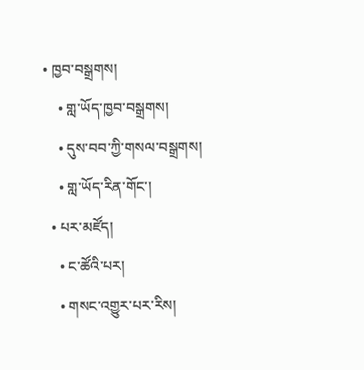• ཁྱབ་བསྒྲགས།
    • གླ་ཡོད་ཁྱབ་བསྒྲགས།
    • དུས་བབ་ཀྱི་གསལ་བསྒྲགས།
    • གླ་ཡོད་རིན་གོང་།
  • པར་མཛོད།
    • ང་ཚོའི་པར།
    • གསང་འགྱུར་པར་རིས།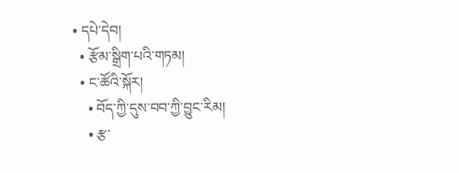• དཔེ་དེབ།
  • རྩོམ་སྒྲིག་པའི་གཏམ།
  • ང་ཚོའི་སྐོར།
    • བོད་ཀྱི་དུས་བབ་ཀྱི་བྱུང་རིམ།
    • རྩ་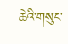ཆེའི་གསུང་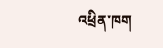འཕྲིན་ཁག